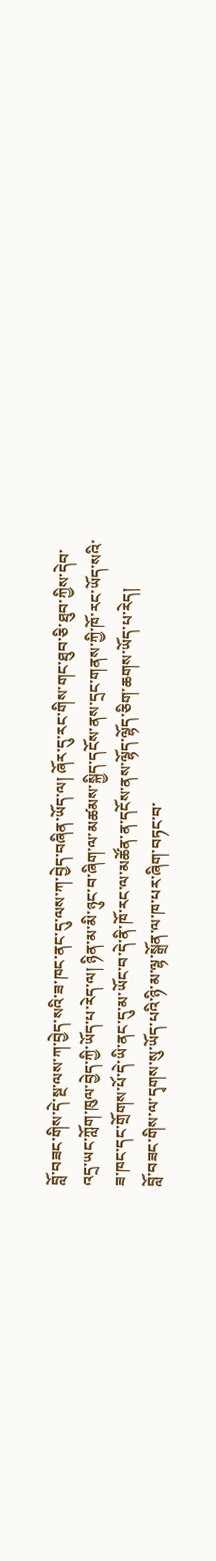བློ་བཟང་གིས་དེ་སྔ་ལས་ཀ་བྱེད་སའི་ཟ་ཁང་ནང་དུ་ལས་ཀ་བྱེད་བཞིན་ཡོད་ལ། ཞོར་དུ་རང་གིས་གང་ཐུབ་ཅི་ཐུབ་ཀྱིས་དེབ་འདྲ་ཡང་ཀློག་ཁུལ་བྱེད་ཀྱི་ཡོད་པ་རེད་ལ། ཉིན་མ་མི་ཉུང་བ་ཞིག་ལ་མཚམས་སྐྱིད་དངོས་ནས་དྲང་གནས་ཀྱི་ཁོ་རང་ཡོད་སའི་ཟ་ཁང་དང་གྲོགས་པོ་དེ་ཡི་ནང་དུ་མ་ཡོང་བ་དེ་ནི་ཁོ་རང་ལ་མཚོན་ན་དངོས་ནས་ལྷོད་ལྷོད་ཅིག་ཆགས་ཡོད་པ་རེད།
བློ་བཟང་གིས་ལ་དྭགས་སུ་ཡོད་པའི་ཉི་མ་ལྷ་སྒྲོན་ལ་ཁ་པར་ཞིག་བཏང་བ་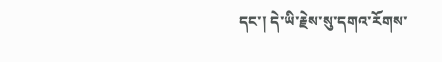དང་། དེ་ཡི་རྗེས་སུ་དགའ་རོགས་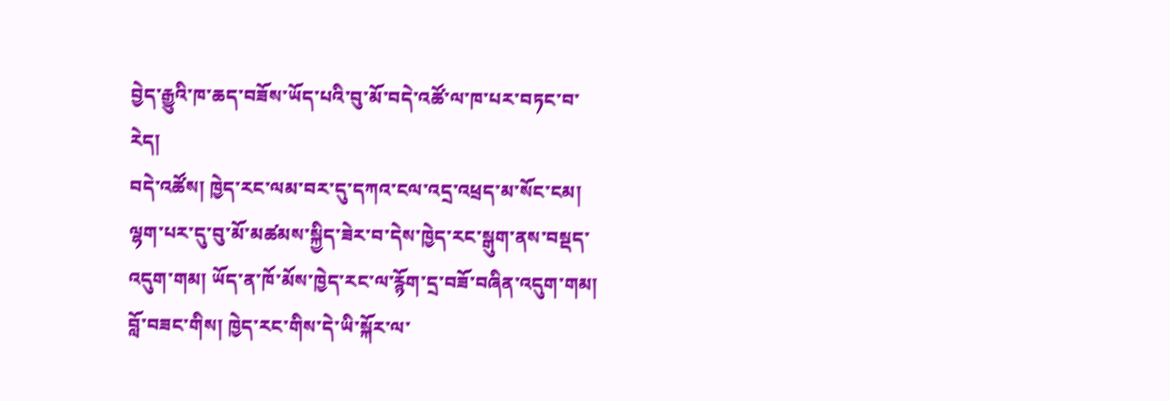བྱེད་རྒྱུའི་ཁ་ཆད་བཟོས་ཡོད་པའི་བུ་མོ་བདེ་འཚོ་ལ་ཁ་པར་བཏང་བ་རེད།
བདེ་འཚོས། ཁྱེད་རང་ལམ་བར་དུ་དཀའ་ངལ་འདྲ་འཕྲད་མ་སོང་ངམ། ལྷག་པར་དུ་བུ་མོ་མཚམས་སྐྱིད་ཟེར་བ་དེས་ཁྱེད་རང་སྒུག་ནས་བསྡད་འདུག་གམ། ཡོད་ན་ཁོ་མོས་ཁྱེད་རང་ལ་རྙོག་དྲ་བཟོ་བཞིན་འདུག་གམ།
བློ་བཟང་གིས། ཁྱེད་རང་གིས་དེ་ཡི་སྐོར་ལ་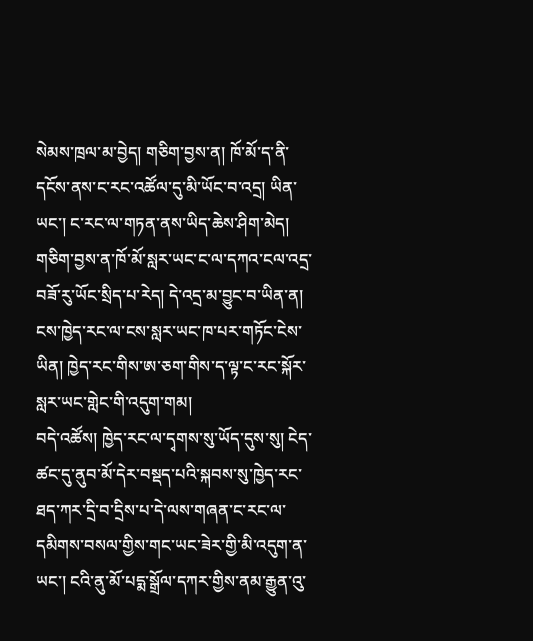སེམས་ཁྲལ་མ་བྱེད། གཅིག་བྱས་ན། ཁོ་མོ་ད་ནི་དངོས་ནས་ང་རང་འཚོལ་དུ་མི་ཡོང་བ་འདྲ། ཡིན་ཡང་། ང་རང་ལ་གཏན་ནས་ཡིད་ཆེས་ཤིག་མེད། གཅིག་བྱས་ན་ཁོ་མོ་སླར་ཡང་ང་ལ་དཀའ་ངལ་འདྲ་བཟོ་རུ་ཡོང་སྲིད་པ་རེད། དེ་འདྲ་མ་བྱུང་བ་ཡིན་ན། ངས་ཁྱེད་རང་ལ་ངས་སླར་ཡང་ཁ་པར་གཏོང་ངེས་ཡིན། ཁྱེད་རང་གིས་ཨ་ཅག་གིས་ད་ལྟ་ང་རང་སྐོར་སླར་ཡང་གླེང་གི་འདུག་གམ།
བདེ་འཚོས། ཁྱེད་རང་ལ་དྭགས་སུ་ཡོད་དུས་སུ། ངེད་ཚང་དུ་ནུབ་མོ་དེར་བསྡད་པའི་སྐབས་སུ་ཁྱེད་རང་ཐད་ཀར་དྲི་བ་དྲིས་པ་དེ་ལས་གཞན་ང་རང་ལ་དམིགས་བསལ་གྱིས་གང་ཡང་ཟེར་གྱི་མི་འདུག་ན་ཡང་། ངའི་ནུ་མོ་པདྨ་སྒྲོལ་དཀར་གྱིས་ནམ་རྒྱུན་འུ་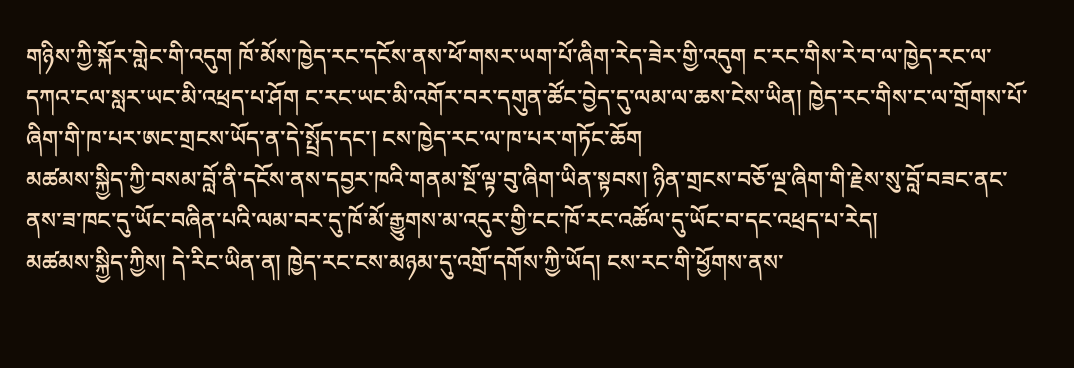གཉིས་ཀྱི་སྐོར་གླེང་གི་འདུག ཁོ་མོས་ཁྱེད་རང་དངོས་ནས་ཕོ་གསར་ཡག་པོ་ཞིག་རེད་ཟེར་གྱི་འདུག ང་རང་གིས་རེ་བ་ལ་ཁྱེད་རང་ལ་དཀའ་ངལ་སླར་ཡང་མི་འཕྲད་པ་ཤོག ང་རང་ཡང་མི་འགོར་བར་དགུན་ཚོང་བྱེད་དུ་ལམ་ལ་ཆས་ངེས་ཡིན། ཁྱེད་རང་གིས་ང་ལ་གྲོགས་པོ་ཞིག་གི་ཁ་པར་ཨང་གྲངས་ཡོད་ན་དེ་སྤྲོད་དང་། ངས་ཁྱེད་རང་ལ་ཁ་པར་གཏོང་ཆོག
མཚམས་སྐྱིད་ཀྱི་བསམ་བློ་ནི་དངོས་ནས་དབྱར་ཁའི་གནམ་སྔོ་ལྟ་བུ་ཞིག་ཡིན་སྟབས། ཉིན་གྲངས་བཅོ་ལྔ་ཞིག་གི་རྗེས་སུ་བློ་བཟང་ནང་ནས་ཟ་ཁང་དུ་ཡོང་བཞིན་པའི་ལམ་བར་དུ་ཁོ་མོ་རྒྱུགས་མ་འདུར་གྱི་ངང་ཁོ་རང་འཚོལ་དུ་ཡོང་བ་དང་འཕྲད་པ་རེད།
མཚམས་སྐྱིད་ཀྱིས། དེ་རིང་ཡིན་ན། ཁྱེད་རང་ངས་མཉམ་དུ་འགྲོ་དགོས་ཀྱི་ཡོད། ངས་རང་གི་ཕྱོགས་ནས་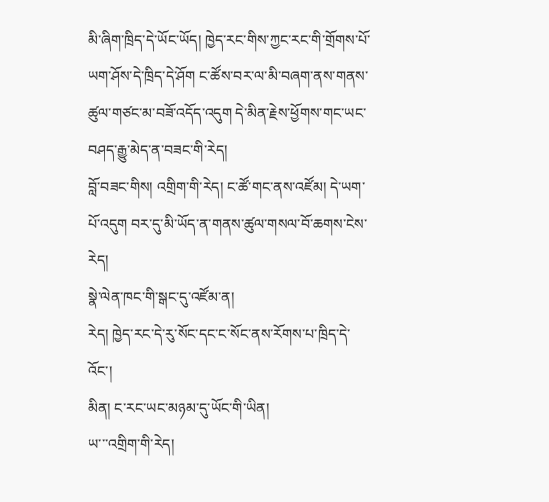མི་ཞིག་ཁྲིད་དེ་ཡོང་ཡོད། ཁྱེད་རང་གིས་ཀྱང་རང་གི་གྲོགས་པོ་ཡག་ཤོས་དེ་ཁྲིད་དེ་ཤོག ང་ཚོས་བར་ལ་མི་བཞག་ནས་གནས་ཚུལ་གཙང་མ་བཟོ་འདོད་འདུག དེ་མིན་རྗེས་ཕྱོགས་གང་ཡང་བཤད་རྒྱུ་མེད་ན་བཟང་གི་རེད།
བློ་བཟང་གིས། འགྲིག་གི་རེད། ང་ཚོ་གང་ནས་འཛོམ། དེ་ཡག་པོ་འདུག བར་དུ་མི་ཡོད་ན་གནས་ཚུལ་གསལ་བོ་ཆགས་ངེས་རེད།
སྣེ་ལེན་ཁང་གི་སྒང་དུ་འཛོམ་ན།
རེད། ཁྱེད་རང་དེ་རུ་སོང་དང་ང་སོང་ནས་རོགས་པ་ཁྲིད་དེ་འོང་།
མིན། ང་རང་ཡང་མཉམ་དུ་ཡོང་གི་ཡིན།
ཡ་་་འགྲིག་གི་རེད།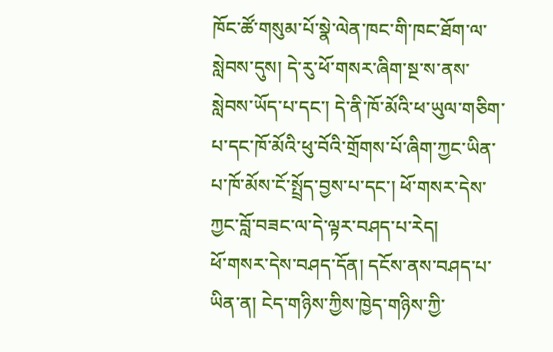ཁོང་ཚོ་གསུམ་པོ་སྣེ་ལེན་ཁང་གི་ཁང་ཐོག་ལ་སླེབས་དུས། དེ་རུ་ཕོ་གསར་ཞིག་སྔ་ས་ནས་སླེབས་ཡོད་པ་དང་། དེ་ནི་ཁོ་མོའི་ཕ་ཡུལ་གཅིག་པ་དང་ཁོ་མོའི་ཕུ་བོའི་གྲོགས་པོ་ཞིག་ཀྱང་ཡིན་པ་ཁོ་མོས་ངོ་སྤྲོད་བྱས་པ་དང་། ཕོ་གསར་དེས་ཀྱང་བློ་བཟང་ལ་དེ་ལྟར་བཤད་པ་རེད།
ཕོ་གསར་དེས་བཤད་དོན། དངོས་ནས་བཤད་པ་ཡིན་ན། ངེད་གཉིས་ཀྱིས་ཁྱེད་གཉིས་ཀྱི་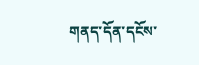གནད་དོན་དངོས་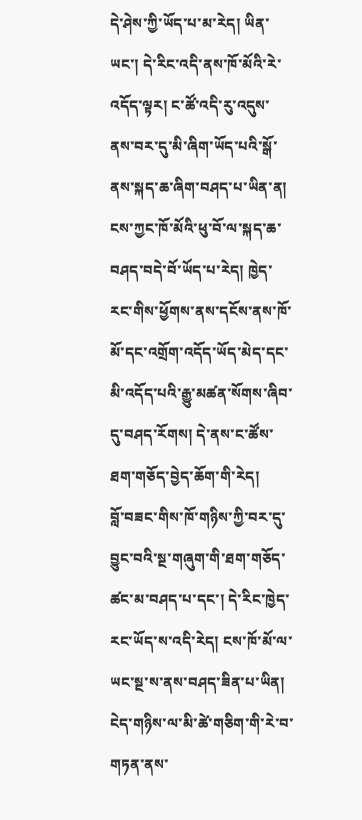དེ་ཤེས་ཀྱི་ཡོད་པ་མ་རེད། ཡིན་ཡང་། དེ་རིང་འདི་ནས་ཁོ་མོའི་རེ་འདོད་ལྟར། ང་ཚོ་འདི་རུ་འདུས་ནས་བར་དུ་མི་ཞིག་ཡོད་པའི་སྒོ་ནས་སྐད་ཆ་ཞིག་བཤད་པ་ཡིན་ན། ངས་ཀྱང་ཁོ་མོའི་ཕུ་བོ་ལ་སྐད་ཆ་བཤད་བདེ་བོ་ཡོད་པ་རེད། ཁྱེད་རང་གིས་ཕྱོགས་ནས་དངོས་ནས་ཁོ་མོ་དང་འགྲོག་འདོད་ཡོད་མེད་དང་མི་འདོད་པའི་རྒྱུ་མཚན་སོགས་ཞིབ་དུ་བཤད་རོགས། དེ་ནས་ང་ཚོས་ཐག་གཅོད་བྱེད་ཆོག་གི་རེད།
བློ་བཟང་གིས་ཁོ་གཉིས་ཀྱི་བར་དུ་བྱུང་བའི་སྔ་གཞུག་གི་ཐག་གཅོད་ཚང་མ་བཤད་པ་དང་། དེ་རིང་ཁྱེད་རང་ཡོད་ས་འདི་རེད། ངས་ཁོ་མོ་ལ་ཡང་སྔ་ས་ནས་བཤད་ཟིན་པ་ཡིན། ངེད་གཉིས་ལ་མི་ཚེ་གཅིག་གི་རེ་བ་གཏན་ནས་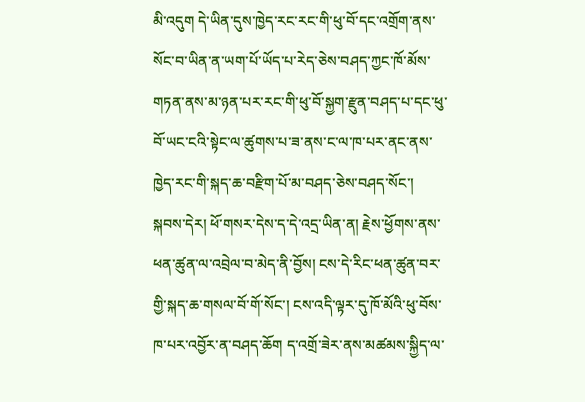མི་འདུག དེ་ཡིན་དུས་ཁྱེད་རང་རང་གི་ཕུ་བོ་དང་འགྲོག་ནས་སོང་བ་ཡིན་ན་ཡག་པོ་ཡོད་པ་རེད་ཅེས་བཤད་ཀྱང་ཁོ་མོས་གཏན་ནས་མ་ཉན་པར་རང་གི་ཕུ་བོ་སྐྱག་རྫུན་བཤད་པ་དང་ཕུ་བོ་ཡང་ངའི་སྟེང་ལ་ཚུགས་པ་ཟ་ནས་ང་ལ་ཁ་པར་ནང་ནས་ཁྱེད་རང་གི་སྐད་ཆ་བརྫིག་པོ་མ་བཤད་ཅེས་བཤད་སོང་།
སྐབས་དེར། ཕོ་གསར་དེས་ད་དེ་འདྲ་ཡིན་ན། རྗེས་ཕྱོགས་ནས་ཕན་ཚུན་ལ་འབྲེལ་བ་མེད་ནི་བྱོས། ངས་དེ་རིང་ཕན་ཚུན་བར་གྱི་སྐད་ཆ་གསལ་བོ་གོ་སོང་། ངས་འདི་ལྟར་དུ་ཁོ་མོའི་ཕུ་བོས་ཁ་པར་འབྱོར་ན་བཤད་ཆོག ད་འགྲོ་ཟེར་ནས་མཚམས་སྐྱིད་ལ་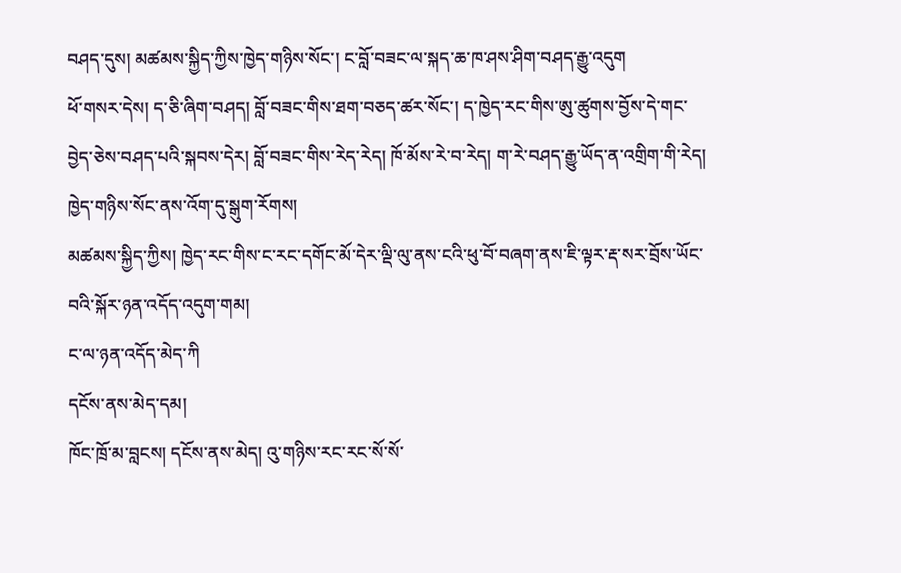བཤད་དུས། མཚམས་སྐྱིད་ཀྱིས་ཁྱེད་གཉིས་སོང་། ང་བློ་བཟང་ལ་སྐད་ཆ་ཁ་ཤས་ཤིག་བཤད་རྒྱུ་འདུག
ཕོ་གསར་དེས། ད་ཅི་ཞིག་བཤད། བློ་བཟང་གིས་ཐག་བཅད་ཚར་སོང་། ད་ཁྱེད་རང་གིས་ཨུ་ཚུགས་བྱོས་དེ་གང་བྱེད་ཅེས་བཤད་པའི་སྐབས་དེར། བློ་བཟང་གིས་རེད་རེད། ཁོ་མོས་རེ་བ་རེད། ག་རེ་བཤད་རྒྱུ་ཡོད་ན་འགྲིག་གི་རེད། ཁྱེད་གཉིས་སོང་ནས་འོག་དུ་སྒུག་རོགས།
མཚམས་སྐྱིད་ཀྱིས། ཁྱེད་རང་གིས་ང་རང་དགོང་མོ་དེར་ལྡི་ལུ་ནས་ངའི་ཕུ་བོ་བཞག་ནས་ཇི་ལྟར་རྡ་སར་བྲོས་ཡོང་བའི་སྐོར་ཉན་འདོད་འདུག་གམ།
ང་ལ་ཉན་འདོད་མེད་ཀི
དངོས་ནས་མེད་དམ།
ཁོང་ཁྲོ་མ་བླངས། དངོས་ནས་མེད། འུ་གཉིས་རང་རང་སོ་སོ་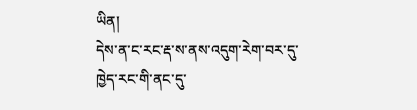ཡིན།
དེས་ན་ང་རང་རྡ་ས་ནས་འདུག་རེག་བར་དུ་ཁྱེད་རང་གི་ནང་དུ་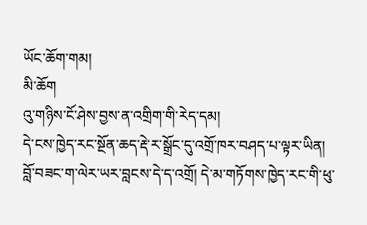ཡོང་ཆོག་གམ།
མི་ཆོག
འུ་གཉིས་ངོ་ཤེས་བྱས་ན་འགྲིག་གི་རེད་དམ།
དེ་ངས་ཁྱེད་རང་སྔོན་ཆད་རྡེ་ར་སྒྲོང་དུ་འགྲོ་ཁར་བཤད་པ་ལྟར་ཡིན།
བློ་བཟང་ག་ལེར་ཡར་བླངས་དེ་ད་འགྲོ། དེ་མ་གཏོགས་ཁྱེད་རང་གི་ཕུ་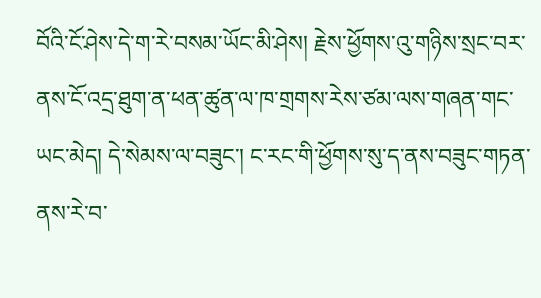བོའི་ངོ་ཤེས་དེ་ག་རེ་བསམ་ཡོང་མི་ཤེས། རྗེས་ཕྱོགས་འུ་གཉིས་སྲང་བར་ནས་ངོ་འདྲ་ཐུག་ན་ཕན་ཚུན་ལ་ཁ་གྲགས་རེས་ཙམ་ལས་གཞན་གང་ཡང་མེད། དེ་སེམས་ལ་བཟུང་། ང་རང་གི་ཕྱོགས་སུ་ད་ནས་བཟུང་གཏན་ནས་རེ་བ་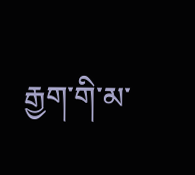རྒྱག་གི་མ་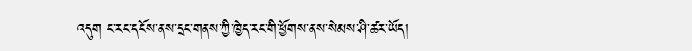འདུག ང་རང་དངོས་ནས་དྲང་གནས་ཀྱི་ཁྱེད་རང་གི་ཕྱོགས་ནས་སེམས་ཤི་ཚར་ཡོད།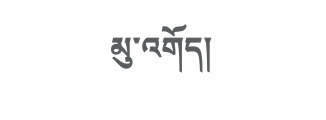མུ་འགོད།